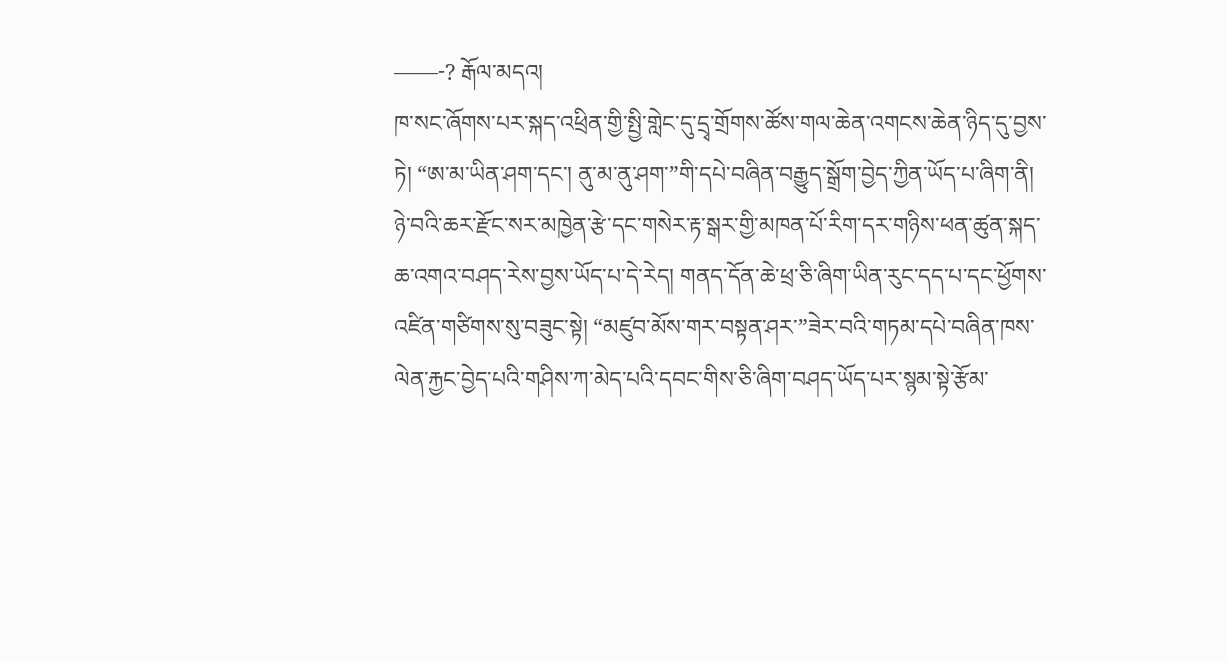——-? རྒོལ་མདའ།
ཁ་སང་ཞོགས་པར་སྐད་འཕྲིན་གྱི་སྤྱི་གླེང་དུ་དྲྭ་གྲོགས་ཚོས་གལ་ཆེན་འགངས་ཆེན་ཉིད་དུ་བྱས་ཏེ། “ཨ་མ་ཡིན་ཤག་དང་། ནུ་མ་ནུ་ཤག་”གི་དཔེ་བཞིན་བརྒྱུད་སྒྲོག་བྱེད་ཀྱིན་ཡོད་པ་ཞིག་ནི། ཉེ་བའི་ཆར་རྫོང་སར་མཁྱེན་རྩེ་དང་གསེར་རྟ་སྒར་གྱི་མཁན་པོ་རིག་དར་གཉིས་ཕན་ཚུན་སྐད་ཆ་འགའ་བཤད་རེས་བྱས་ཡོད་པ་དེ་རེད། གནད་དོན་ཆེ་ཕྲ་ཅི་ཞིག་ཡིན་རུང་དད་པ་དང་ཕྱོགས་འཛིན་གཙིགས་སུ་བཟུང་སྟེ། “མཛུབ་མོས་གར་བསྟན་ཤར་”ཟེར་བའི་གཏམ་དཔེ་བཞིན་ཁས་ལེན་རྐྱང་བྱེད་པའི་གཤིས་ཀ་མེད་པའི་དབང་གིས་ཅི་ཞིག་བཤད་ཡོད་པར་སྙམ་སྟེ་རྩོམ་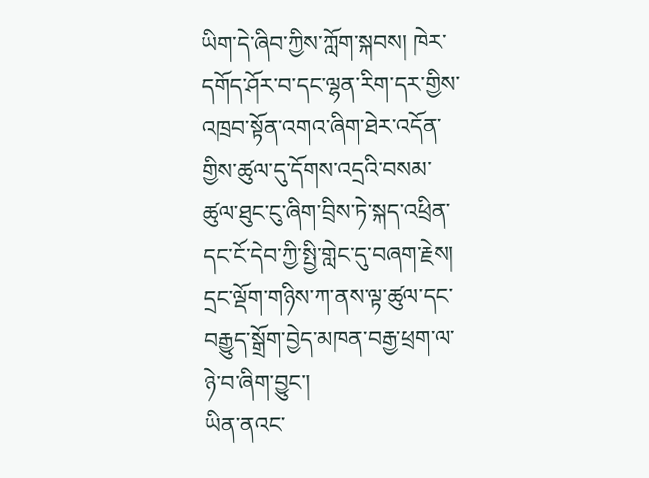ཡིག་དེ་ཞིབ་ཀྱིས་ཀློག་སྐབས། ཁེར་དགོད་ཤོར་བ་དང་ལྷན་རིག་དར་གྱིས་འཁྲབ་སྟོན་འགའ་ཞིག་ཐེར་འདོན་གྱིས་ཚུལ་དུ་དོགས་འདྲའི་བསམ་ཚུལ་ཐུང་ངུ་ཞིག་བྲིས་ཏེ་སྐད་འཕྲིན་དང་ངོ་དེབ་ཀྱི་སྤྱི་གླེང་དུ་བཞག་རྗེས། དྲང་ལྡོག་གཉིས་ཀ་ནས་ལྟ་ཚུལ་དང་བརྒྱུད་སྒྲོག་བྱེད་མཁན་བརྒྱ་ཕྲག་ལ་ཉེ་བ་ཞིག་བྱུང་།
ཡིན་ནའང་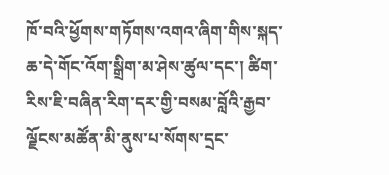ཁོ་བའི་ཕྱོགས་གཏོགས་འགའ་ཞིག་གིས་སྐད་ཆ་དེ་གོང་འོག་སྒྲིག་མ་ཤེས་ཚུལ་དང་། ཚིག་རིས་ཇི་བཞིན་རིག་དར་གྱི་བསམ་བློའི་རྒྱབ་ལྗོངས་མཚོན་མི་ནུས་པ་སོགས་དྲང་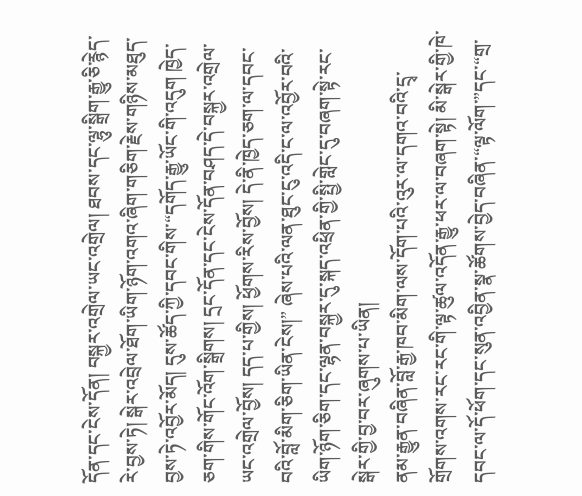དོན་དང་ངེས་དོན། བསྐྱར་འགྲེལ་ཡང་འགྲེལ། ཐབས་དང་ལྷུ་སྒྲིག་རྒྱུ་ཅི་རྙེད་རེ་བྱས་ཏེ། སྒེར་འབྲེལ་ཐོག་ཡིག་ཉོག་འགའ་ཞིག་གཅིག་རྗེས་གཉིས་མཐུད་བྱས་ཏེ་འབྱོར་མོད། དུས་ཚོད་ཀྱི་དབང་གིས་“དགོད་རྒྱུ་ཡོང་གི་འདུག ཁྱེད་ཅག་གིས་གོང་འོག་སྒྲིགས། དྲང་དོན་དང་ངེས་དོན་བཤད་དེ་བསྐྱར་འགྲེལ་ཡང་འགྲེལ་བྱོས། དད་པ་གྱིས། ཕྱོགས་རིས་བྱོས། དེ་ནི་ཁྱེད་ཅག་ལ་དབང་བའི་བློ་མིག་ཅིག་ཡིན་ངེས།” ཞེས་པའི་ལན་ཐུང་ངུ་འདི་ང་ལ་འབྱོར་བའི་ཡིག་ཉོག་ཅིག་དང་ལྷན་བསྐྱར་དུ་སྐད་འཕྲིན་གྱི་སྤྱི་གླེང་དུ་བཞག་སྟེ་རང་སྒེར་གྱི་བྱ་བར་ཞུགས་པ་ཡིན།
ནམ་རྒྱུན་བཞིན་བློ་རྒྱ་ཁབ་མིག་ལས་དོག་པའི་འུར་ལ་དགའ་བའི་དྲྭ་གྲོགས་འགས་རང་རང་གི་ལྟ་ཚུལ་འདོན་རྒྱུ་ཕར་ལ་བཞག་སྟེ། མི་སྒེར་གྱི་ཁེ་དབང་ལ་དོ་ཕོག་དང་སུན་འབྱིན་སྣ་ཚོགས་བྱེད་བཞིན་“ལྟ་ལོག་”དང་“གྲ་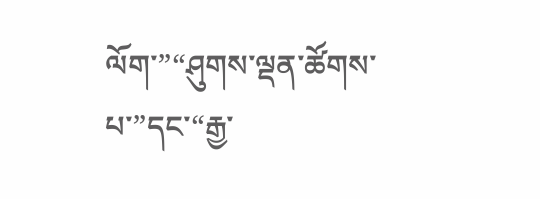ལོག་”“ཤུགས་ལྡན་ཚོགས་པ་”དང་“རྒྱ་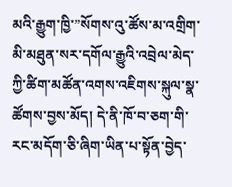མའི་རྒྱུག་ཁྱི་”སོགས་འུ་ཚོས་མ་འགྲིག་མི་མཐུན་སར་དགོལ་རྒྱུའི་འབྲེལ་མེད་ཀྱི་ཚིག་མཚོན་འགས་འཇིགས་སྐུལ་སྣ་ཚོགས་བྱས་མོད། དེ་ནི་ཁོ་བ་ཅག་གི་རང་མདོག་ཅི་ཞིག་ཡིན་པ་སྟོན་བྱེད་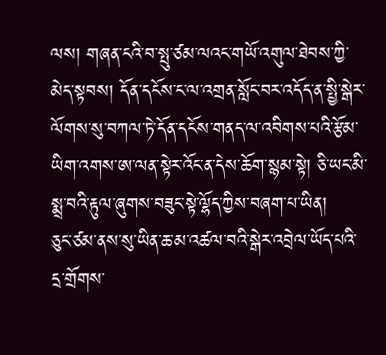ལས། གཞན་ངའི་བ་སྤུ་ཙམ་ལའང་གཡོ་འགུལ་ཐེབས་ཀྱི་མེད་སྟབས། དོན་དངོས་ང་ལ་འགྲན་སློང་བར་འདོད་ན་སྤྱི་སྒེར་ལོགས་སུ་བཀལ་ཏེ་དོན་དངོས་གནད་ལ་འབིགས་པའི་རྩོམ་ཡིག་འགས་ཨ་ལན་སྟེར་འོང་ན་དེས་ཆོག་སྙམ་སྟེ། ཅི་ཡང་མི་སྨྲ་བའི་རྟུལ་ཞུགས་བཟུང་སྟེ་ལྷོད་ཀྱིས་བཞག་པ་ཡིན།
ཅུང་ཙམ་ནས་སུ་ཡིན་ཆ་མ་འཚལ་བའི་སྒེར་འབྲེལ་ཡོད་པའི་དྲ་གྲོགས་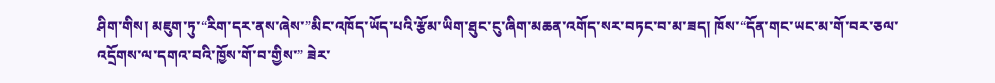ཤིག་གིས། མཇུག་ཏུ་“རིག་དར་ནས་ཞེས་”མིང་འཁོད་ཡོད་པའི་རྩོམ་ཡིག་ཐུང་ངུ་ཞིག་མཆན་འགོད་སར་བཏང་བ་མ་ཟད། ཁོས་“དོན་གང་ཡང་མ་གོ་བར་ཅལ་འདྲོགས་ལ་དགའ་བའི་ཁྱོས་གོ་བ་གྱིས་” ཟེར་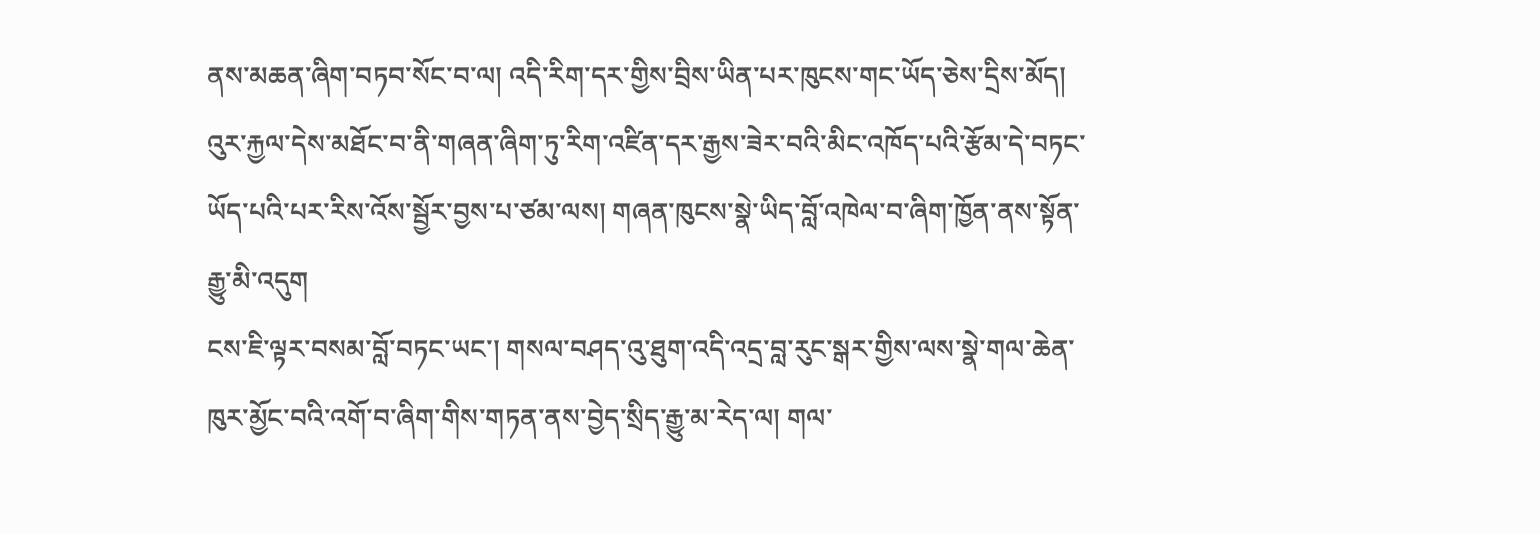ནས་མཆན་ཞིག་བཏབ་སོང་བ་ལ། འདི་རིག་དར་གྱིས་བྲིས་ཡིན་པར་ཁུངས་གང་ཡོད་ཅེས་དྲིས་མོད། འུར་རྐྱལ་དེས་མཐོང་བ་ནི་གཞན་ཞིག་ཏུ་རིག་འཛིན་དར་རྒྱས་ཟེར་བའི་མིང་འཁོད་པའི་རྩོམ་དེ་བཏང་ཡོད་པའི་པར་རིས་འོས་སྦྱོར་བྱས་པ་ཙམ་ལས། གཞན་ཁུངས་སྣེ་ཡིད་བློ་འཁེལ་བ་ཞིག་ཁྱོན་ནས་སྟོན་རྒྱུ་མི་འདུག
ངས་ཇི་ལྟར་བསམ་བློ་བཏང་ཡང་། གསལ་བཤད་འུ་ཐུག་འདི་འདྲ་བླ་རུང་སྒར་གྱིས་ལས་སྣེ་གལ་ཆེན་ཁུར་མྱོང་བའི་འགོ་བ་ཞིག་གིས་གཏན་ནས་བྱེད་སྲིད་རྒྱུ་མ་རེད་ལ། གལ་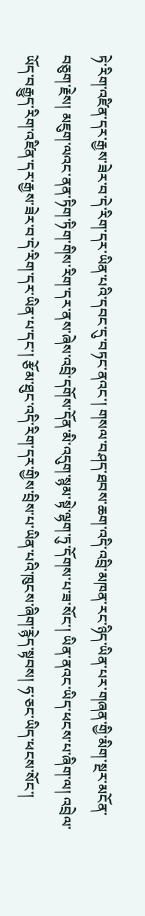ཏེ་རིག་འཛིན་དར་རྒྱས་ཟེར་བ་དེ་རིག་དར་ཡིན་པའི་དབང་དུ་བཏང་ནའང་། གསལ་བཤད་ཐབས་ཆག་འདི་འབྲི་མཁན་རང་ཉིད་ཡིན་པར་གཞན་གྱི་མིག་སྔར་མངོན་བཅུག་རྗེས། མཇུག་ལའང་ནན་ཏིག་ཏིག་གིས་རིག་དར་ནས་ཞེས་འབྲི་དགོས་དོན་མི་འདུག་སྙམ་སྟེ་ལྷག་ཏུ་དོགས་པ་ཟ་སོང་། ཡིན་ནའང་ཡིད་ཕངས་པ་ཞིག་ལ། འབྲེལ་ཡོད་བརྒྱུད་རིག་འཛིན་དར་རྒྱས་ཟེར་བ་དེ་རིག་དར་ཡིན་པ་དང་། རྩོམ་ཐུང་འདི་རིག་དར་གྱིས་བྲིས་པ་ཡིན་པའི་ཁུངས་ཞིག་རྙེད་སྟབས། ཧ་ཅང་ཡིད་ཕངས་སོང་།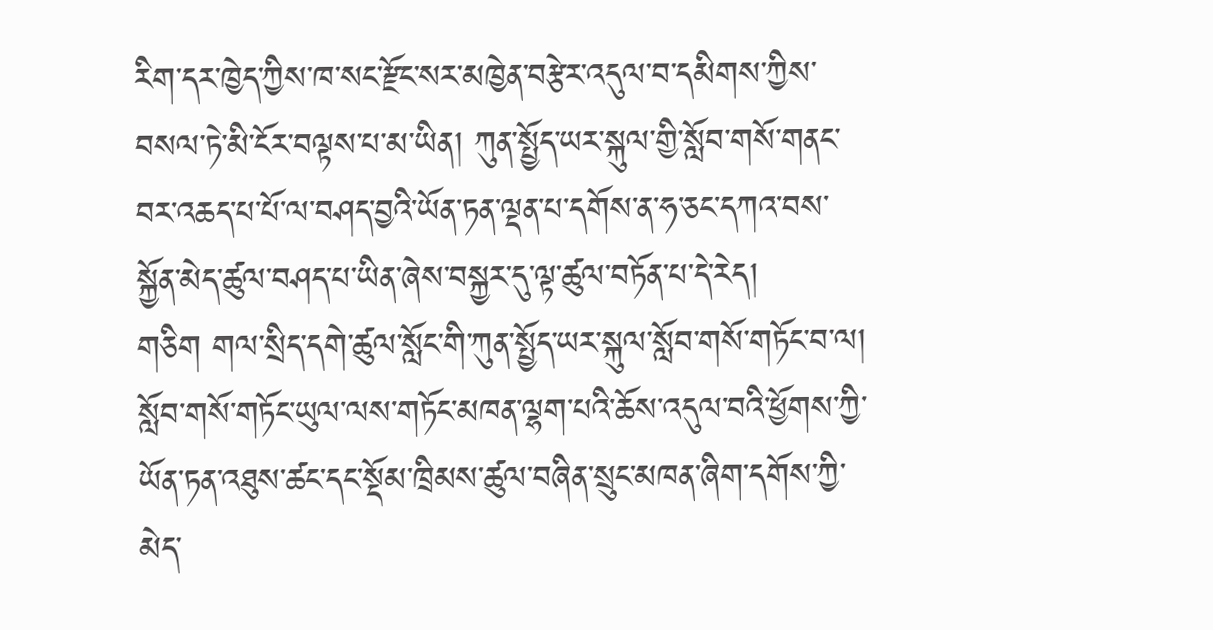རིག་དར་ཁྱེད་ཀྱིས་ཁ་སང་རྫོང་སར་མཁྱེན་བརྩེར་འདུལ་བ་དམིགས་ཀྱིས་བསལ་ཏེ་མི་ངོར་བལྟས་པ་མ་ཡིན། ཀུན་སྤྱོད་ཡར་སྐུལ་གྱི་སློབ་གསོ་གནང་བར་འཆད་པ་པོ་ལ་བཤད་བྱའི་ཡོན་ཏན་ལྡན་པ་དགོས་ན་ཧ་ཅང་དཀའ་བས་སྐྱོན་མེད་ཚུལ་བཤད་པ་ཡིན་ཞེས་བསྐྱར་དུ་ལྟ་ཚུལ་བཏོན་པ་དེ་རེད།
གཅིག གལ་སྲིད་དགེ་ཚུལ་སློང་གི་ཀུན་སྤྱོད་ཡར་སྐུལ་སློབ་གསོ་གཏོང་བ་ལ། སློབ་གསོ་གཏོང་ཡུལ་ལས་གཏོང་མཁན་ལྷག་པའི་ཆོས་འདུལ་བའི་ཕྱོགས་ཀྱི་ཡོན་ཏན་འཐུས་ཚང་དང་སྡོམ་ཁྲིམས་ཚུལ་བཞིན་སྲུང་མཁན་ཞིག་དགོས་ཀྱི་མེད་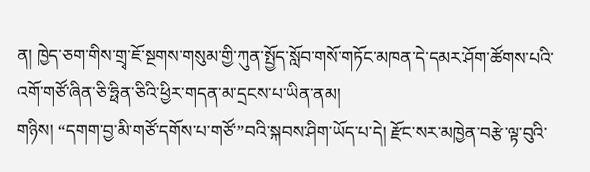ན། ཁྱེད་ཅག་གིས་གྲྭ་ཇོ་སྔགས་གསུམ་གྱི་ཀུན་སྤྱོད་སློབ་གསོ་གཏོང་མཁན་དེ་དམར་ཤོག་ཚོགས་པའི་འགོ་གཙོ་ཞིན་ཅི་ཧྥིན་ཅིའི་ཕྱིར་གདན་མ་དྲངས་པ་ཡིན་ནམ།
གཉིས། “དགག་བྱ་མི་གཙོ་དགོས་པ་གཙོ་”བའི་སྐབས་ཤིག་ཡོད་པ་དེ། རྫོང་སར་མཁྱེན་བརྩེ་ལྟ་བུའི་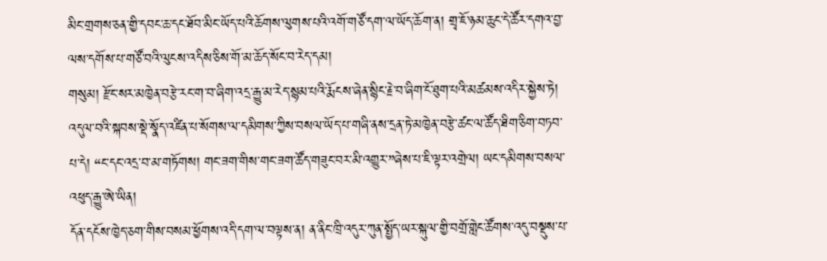མིང་གྲགས་ཅན་གྱི་དབང་ཆ་དང་ཐོབ་མིང་ཡོད་པའི་ཆོགས་ལུགས་པའི་འགོ་གཙོ་དག་ལ་ཡོད་ཆོག་ན། གྲྭ་ཇོ་ཉམ་ཆུང་དེ་ཚོར་དགའ་བྱ་ལས་དགོས་པ་གཙོ་བའི་ལུངས་འདིས་ཅིས་གོ་མ་ཆོད་སོང་བ་རེད་དམ།
གསུམ། རྫོང་སར་མཁྱེན་བརྩེ་རང་ག་བ་ཞིག་འདྲ་རྒྱུ་མ་རེད་སྙམ་པའི་རྨོངས་ཞེན་སྙིང་རྗེ་བ་ཞིག་ངོ་ཐུག་པའི་མཚམས་འདིར་སྐྱེས་ཏེ། འདུལ་བའི་སྐབས་སྡེ་སྣོད་འཛིན་པ་སོགས་ལ་དམིགས་ཀྱིས་བསལ་ཡོད་པ་གཞི་ནས་དྲན་ཏེ་མཁྱེན་བརྩེ་ཚང་ལ་ཚོད་ཐིག་ཅིག་བཏབ་པ་དེ། “ང་དང་འདྲ་བ་མ་གཏོགས། གང་ཟག་གིས་གང་ཟག་ཚོད་གཟུང་བར་མི་འགྱུར་”ཞེས་པ་ཇི་ལྟར་འགྲེལ། ཡང་དམིགས་བསལ་འཕུད་རྒྱུ་ཨེ་ཡིན།
དོན་དངོས་ཁྱེད་ཅག་གིས་བསམ་ཕྱོགས་འདི་དག་ལ་བལྟས་ན། ན་ནིང་ཁྲི་འདུར་ཀུན་སྤྱོད་ཡར་སྐུལ་གྱི་བགྲོ་གླེང་ཚོགས་འདུ་བསྡུས་པ་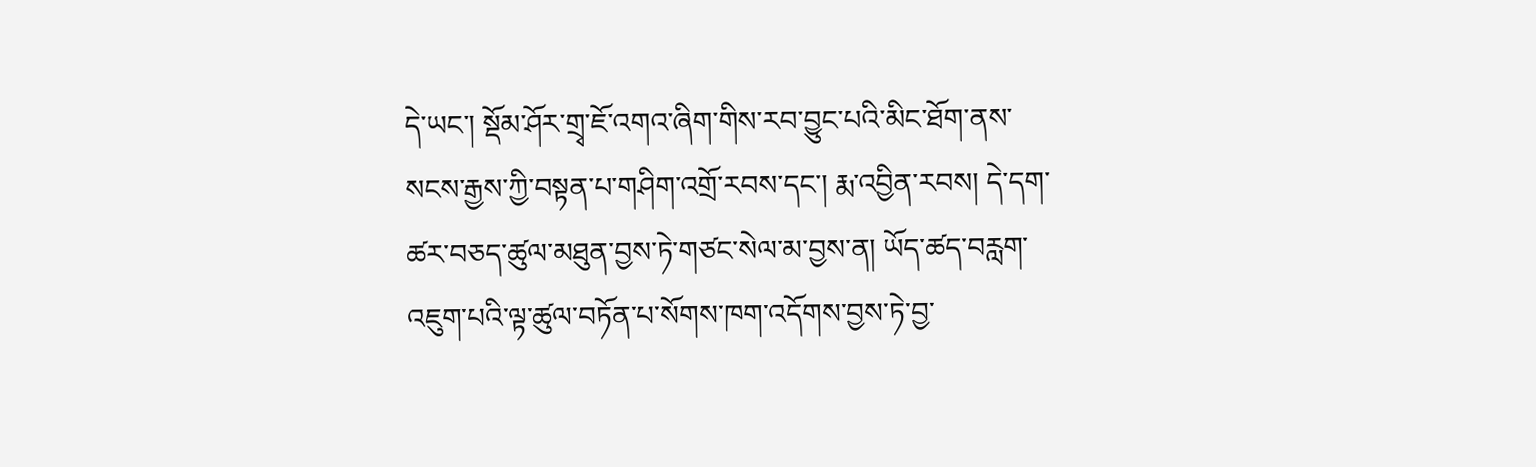དེ་ཡང་། སྡོམ་ཤོར་གྲྭ་ཇོ་འགའ་ཞིག་གིས་རབ་བྱུང་པའི་མིང་ཐོག་ནས་སངས་རྒྱས་ཀྱི་བསྟན་པ་གཤིག་འགྲོ་རབས་དང་། རྨ་འབྱིན་རབས། དེ་དག་ཚར་བཅད་ཚུལ་མཐུན་བྱས་ཏེ་གཙང་སེལ་མ་བྱས་ན། ཡོད་ཚད་བརླག་འཇུག་པའི་ལྟ་ཚུལ་བཏོན་པ་སོགས་ཁག་འདོགས་བྱས་ཏེ་བྱ་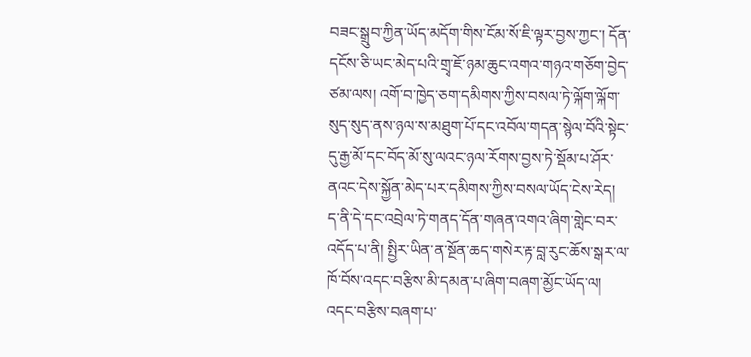བཟང་སྒྲུབ་ཀྱིན་ཡོད་མདོག་གིས་ངོམ་སོ་ཇི་ལྟར་བྱས་ཀྱང་། དོན་དངོས་ཅི་ཡང་མེད་པའི་གྲྭ་ཇོ་ཉམ་ཆུང་འགའ་གཉའ་གཅོག་བྱེད་ཙམ་ལས། འགོ་བ་ཁྱེད་ཅག་དམིགས་ཀྱིས་བསལ་ཏེ་ལྐོག་ལྐོག་སུད་སུད་ནས་ཉལ་ས་མཐུག་པོ་དང་འབོལ་གདན་སྙེལ་བོའི་སྟེང་དུ་རྒྱ་མོ་དང་བོད་མོ་སུ་ལའང་ཉལ་རོགས་བྱས་ཏེ་སྡོམ་པ་ཤོར་ནའང་དེས་སྐྱོན་མེད་པར་དམིགས་ཀྱིས་བསལ་ཡོད་ངེས་རེད།
ད་ནི་དེ་དང་འབྲེལ་ཏེ་གནད་དོན་གཞན་འགའ་ཞིག་གླེང་བར་འདོད་པ་ནི། སྤྱིར་ཡིན་ན་སྔོན་ཆད་གསེར་རྟ་བླ་རུང་ཆོས་སྒར་ལ་ཁོ་བོས་འདང་བརྩིས་མི་དམན་པ་ཞིག་བཞག་མྱོང་ཡོད་ལ། འདང་བརྩིས་བཞག་པ་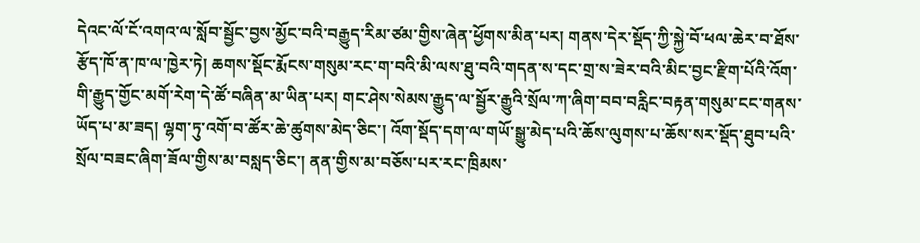དེའང་ལོ་ངོ་འགའ་ལ་སློབ་སྦྱོང་བྱས་མྱོང་བའི་བརྒྱུད་རིམ་ཙམ་གྱིས་ཞེན་ཕྱོགས་མིན་པར། གནས་དེར་སྡོད་ཀྱི་སྐྱེ་བོ་ཕལ་ཆེར་བ་ཐོས་རྩོད་ཁོ་ན་ཁ་ལ་ཁྱེར་ཏེ། ཆགས་སྡོང་རྨོངས་གསུམ་རང་ག་བའི་མི་ལས་ཐུ་བའི་གདན་ས་དང་གྲ་ས་ཟེར་བའི་མིང་བྱང་རྫིག་པོའི་འོག་གི་རྒྱུད་གྱོང་མགོ་རེག་དེ་ཚོ་བཞིན་མ་ཡིན་པར། གང་ཤེས་སེམས་རྒྱུད་ལ་སྦྱོར་རྒྱུའི་སྲོལ་ཀ་ཞིག་བབ་བརླིང་བརྟན་གསུམ་ངང་གནས་ཡོད་པ་མ་ཟད། ལྷག་ཏུ་འགོ་བ་ཚོར་ཆེ་ཚུགས་མེད་ཅིང་། འོག་སྡོད་དག་ལ་གཡོ་སྒྱུ་མེད་པའི་ཆོས་ལུགས་པ་ཆོས་སར་སྡོད་ཐུབ་པའི་སྲོལ་བཟང་ཞིག་ཟོལ་གྱིས་མ་བསླད་ཅིང་། ནན་གྱིས་མ་བཅོས་པར་རང་ཁྲིམས་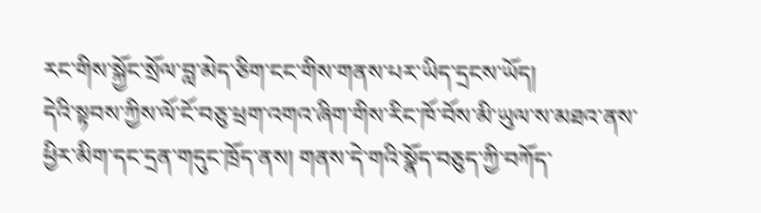རང་གིས་སྐྱོང་སྲོལ་བླ་མེད་ཅིག་ངང་གིས་གནས་པར་ཡིད་དྲངས་ཡོད།
དེའི་སྟབས་ཀྱིས་ལོ་ངོ་བཅུ་ཕྲག་འགའ་ཞིག་གིས་རིང་ཁོ་བོས་མི་ཡུལ་ས་མཐའ་ནས་ཕྱིར་མིག་དང་དྲན་གདུང་ཁྲོད་ནས། གནས་དེ་གའི་སྣོད་བཅུད་ཀྱི་བཀོད་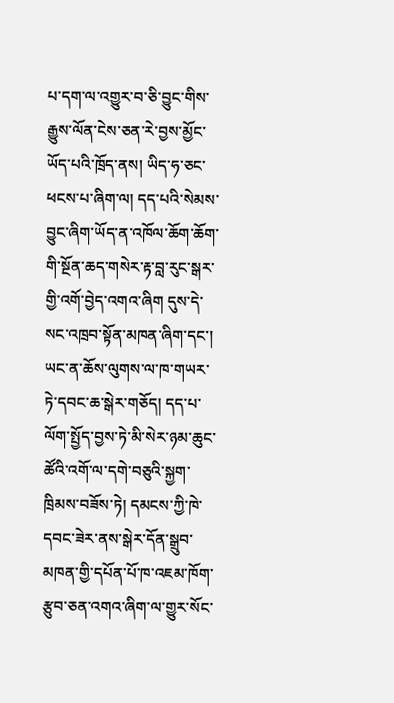པ་དག་ལ་འགྱུར་བ་ཅི་བྱུང་གིས་རྒྱུས་ལོན་ངེས་ཅན་རེ་བྱས་མྱོང་ཡོད་པའི་ཁྲོད་ནས། ཡིད་ཧ་ཅང་ཕངས་པ་ཞིག་ལ། དད་པའི་སེམས་བྱུང་ཞིག་ཡོད་ན་འཁོལ་ཆོག་ཆོག་གི་སྔོན་ཆད་གསེར་རྟ་བླ་རུང་སྒར་གྱི་འགོ་བྱེད་འགའ་ཞིག དུས་དེ་སང་འཁྲབ་སྟོན་མཁན་ཞིག་དང་། ཡང་ན་ཆོས་ལུགས་ལ་ཁ་གཡར་ཏེ་དབང་ཆ་སྒེར་གཅོད། དད་པ་ལོག་སྤྱོད་བྱས་ཏེ་མི་སེར་ཉམ་ཆུང་ཚོའི་འགོ་ལ་དགེ་བཅུའི་སྐྱག་ཁྲིམས་བཟོས་ཏེ། དམངས་ཀྱི་ཁེ་དབང་ཟེར་ནས་སྒེར་དོན་སྒྲུབ་མཁན་གྱི་དཔོན་པོ་ཁ་འཇམ་ཁོག་རྩུབ་ཅན་འགའ་ཞིག་ལ་གྱུར་སོང་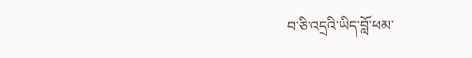བ་ཅི་འདྲའི་ཡིད་བློ་ཕམ་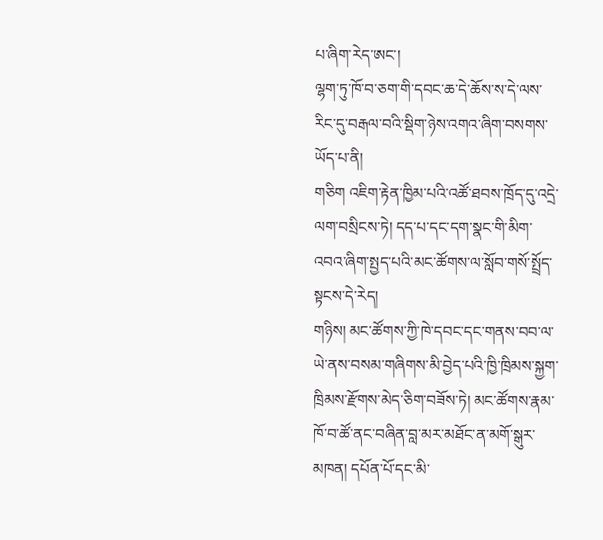པ་ཞིག་རེད་ཨང་།
ལྷག་ཏུ་ཁོ་བ་ཅག་གི་དབང་ཆ་དེ་ཆོས་ས་དེ་ལས་རིང་དུ་བརྒལ་བའི་སྡིག་ཉེས་འགའ་ཞིག་བསགས་ཡོད་པ་ནི།
གཅིག འཇིག་རྟེན་ཁྱིམ་པའི་འཚོ་ཐབས་ཁྲོད་དུ་འདྲེ་ལག་བསྲིངས་ཏེ། དད་པ་དང་དག་སྣང་གི་མིག་འབའ་ཞིག་སྤྱད་པའི་མང་ཚོགས་ལ་སློབ་གསོ་སྤྲོད་སྟངས་དེ་རེད།
གཉིས། མང་ཚོགས་ཀྱི་ཁེ་དབང་དང་གནས་བབ་ལ་ཡེ་ནས་བསམ་གཞིགས་མི་བྱེད་པའི་ཁྱི་ཁྲིམས་སྐྱག་ཁྲིམས་རྫོགས་མེད་ཅིག་བཟོས་ཏེ། མང་ཚོགས་རྣམ་ཁོ་བ་ཚོ་ནང་བཞིན་བླ་མར་མཐོང་ན་མགོ་སྒུར་མཁན། དཔོན་པོ་དང་མི་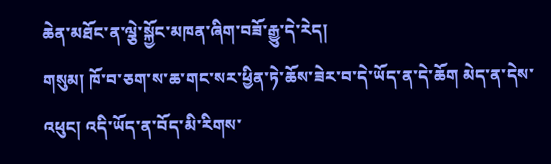ཆེན་མཐོང་ན་ལྕེ་སྐྱོང་མཁན་ཞིག་བཟོ་རྒྱུ་དེ་རེད།
གསུམ། ཁོ་བ་ཅག་ས་ཆ་གང་སར་ཕྱིན་ཏེ་ཆོས་ཟེར་བ་དེ་ཡོད་ན་དེ་ཆོག མེད་ན་དེས་འཕུང། འདི་ཡོད་ན་བོད་མི་རིགས་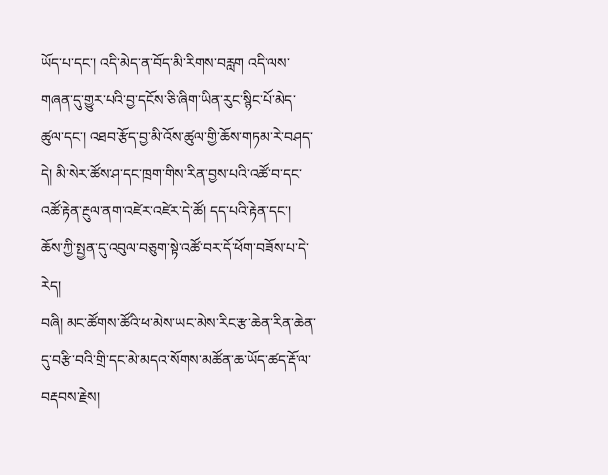ཡོད་པ་དང་། འདི་མེད་ན་བོད་མི་རིགས་བརླག འདི་ལས་གཞན་དུ་གྱུར་པའི་བྱ་དངོས་ཅི་ཞིག་ཡིན་རུང་སྙིང་པོ་མེད་ཚུལ་དང་། འཐབ་རྩོད་བྱ་མི་འོས་ཚུལ་གྱི་ཆོས་གཏམ་རེ་བཤད་དེ། མི་སེར་ཚོས་ཤ་དང་ཁྲག་གིས་རིན་བྱས་པའི་འཚོ་བ་དང་འཚོ་རྟེན་རྔུལ་ནག་འཛེར་འཛེར་དེ་ཚོ། དད་པའི་རྟེན་དང་། ཆོས་ཀྱི་སྤྱན་དུ་འབུལ་བཅུག་སྟེ་འཚོ་བར་དོ་ཕོག་བཟོས་པ་དེ་རེད།
བཞི། མང་ཚོགས་ཚོའི་ཕ་མེས་ཡང་མེས་རིང་རྩ་ཆེན་རིན་ཆེན་དུ་བརྩི་བའི་གྲི་དང་མེ་མདའ་སོགས་མཚོན་ཆ་ཡོད་ཚད་རྡོ་ལ་བརྡབས་རྗེས།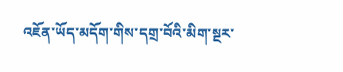འཇོན་ཡོད་མདོག་གིས་དགྲ་བོའི་མིག་སྔར་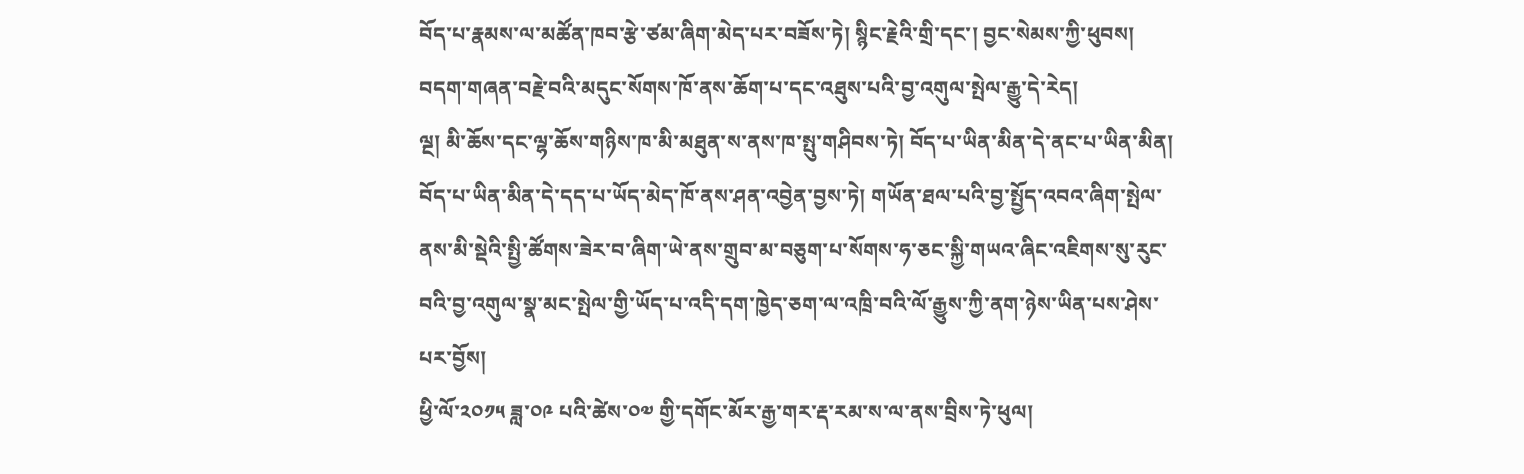བོད་པ་རྣམས་ལ་མཚོན་ཁབ་རྩེ་ཙམ་ཞིག་མེད་པར་བཟོས་ཏེ། སྙིང་རྗེའི་གྲི་དང་། བྱང་སེམས་ཀྱི་ཕུབས། བདག་གཞན་བརྗེ་བའི་མདུང་སོགས་ཁོ་ནས་ཆོག་པ་དང་འཐུས་པའི་བྱ་འགུལ་སྤེལ་རྒྱུ་དེ་རེད།
ལྔ། མི་ཆོས་དང་ལྷ་ཆོས་གཉིས་ཁ་མི་མཐུན་ས་ནས་ཁ་སྤུ་གཤིབས་ཏེ། བོད་པ་ཡིན་མིན་དེ་ནང་པ་ཡིན་མིན། བོད་པ་ཡིན་མིན་དེ་དད་པ་ཡོད་མེད་ཁོ་ནས་ཤན་འབྱེན་བྱས་ཏེ། གཡོན་ཐལ་པའི་བྱ་སྤྱོད་འབའ་ཞིག་སྤེལ་ནས་མི་སྡེའི་སྤྱི་ཚོགས་ཟེར་བ་ཞིག་ཡེ་ནས་གྲུབ་མ་བཅུག་པ་སོགས་ཧ་ཅང་སྐྱི་གཡའ་ཞིང་འཇིགས་སུ་རུང་བའི་བྱ་འགུལ་སྣ་མང་སྤེལ་གྱི་ཡོད་པ་འདི་དག་ཁྱེད་ཅག་ལ་འཁྲི་བའི་ལོ་རྒྱུས་ཀྱི་ནག་ཉེས་ཡིན་པས་ཤེས་པར་བྱོས།
ཕྱི་ལོ་༢༠༡༥ ཟླ་༠༩ པའི་ཚེས་༠༧ གྱི་དགོང་མོར་རྒྱ་གར་རྡ་རམ་ས་ལ་ནས་བྲིས་ཏེ་ཕུལ།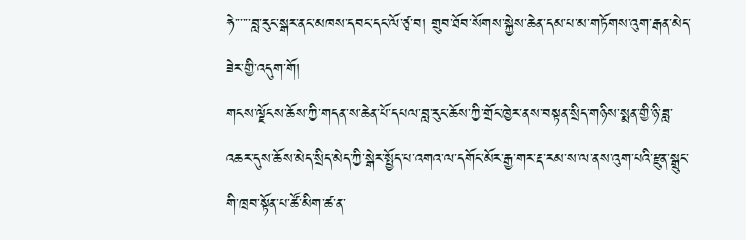ཧེ་་་་་་བླ་རུང་སྒར་ནང་མཁས་དབང་དང་ལོ་ཙྭ་བ། གྲུབ་ཐོབ་སོགས་སྐྱེས་ཆེན་དམ་པ་མ་གཏོགས་འུག་རྒན་མེད་ཟེར་གྱི་འདུག་གོ།
གངས་ལྗོངས་ཆོས་ཀྱི་གདན་ས་ཆེན་པོ་དཔལ་བླ་རུང་ཆོས་ཀྱི་གྲོང་ཁྱེར་ནས་བསྟན་སྲིད་གཉིས་སྨན་གྱི་ཉི་ཟླ་འཆར་དུས་ཆོས་མེད་སྲིད་མེད་ཀྱི་སྒེར་སྤྱོད་པ་འགའ་ལ་དགོང་མོར་རྒྱ་གར་རྡ་རམ་ས་ལ་ནས་འུག་པའི་རྫུན་སྒྲུང་གི་ཁྲབ་སྟོན་པ་ཚོ་མིག་ཚ་ན་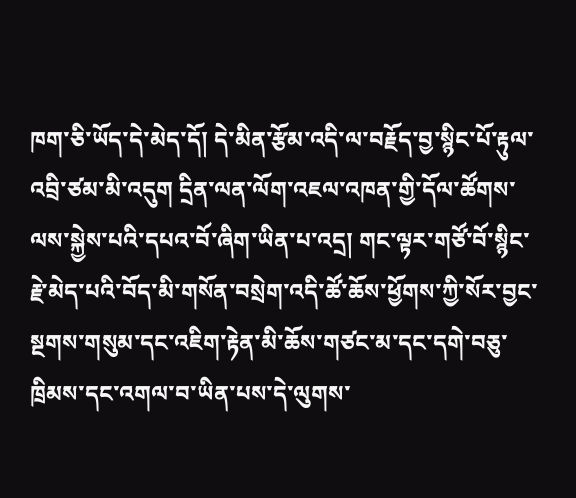ཁག་ཅི་ཡོད་དེ་མེད་དོ། དེ་མིན་རྩོམ་འདི་ལ་བརྗོད་བྱ་སྙིང་པོ་རྟུལ་འབྲི་ཙམ་མི་འདུག དྲིན་ལན་ལོག་འཇལ་འཁན་གྱི་དོལ་ཚོགས་ལས་སྐྱེས་པའི་དཔའ་བོ་ཞིག་ཡིན་པ་འདྲ། གང་ལྟར་གཙོ་བོ་སྙིང་རྗེ་མེད་པའི་བོད་མི་གསོན་བསྲེག་འདི་ཚོ་ཆོས་ཕྱོགས་ཀྱི་སོར་བྱང་སྔགས་གསུམ་དང་འཇིག་རྟེན་མི་ཆོས་གཙང་མ་དང་དགེ་བཅུ་ཁྲིམས་དང་འགལ་བ་ཡིན་པས་དེ་ལུགས་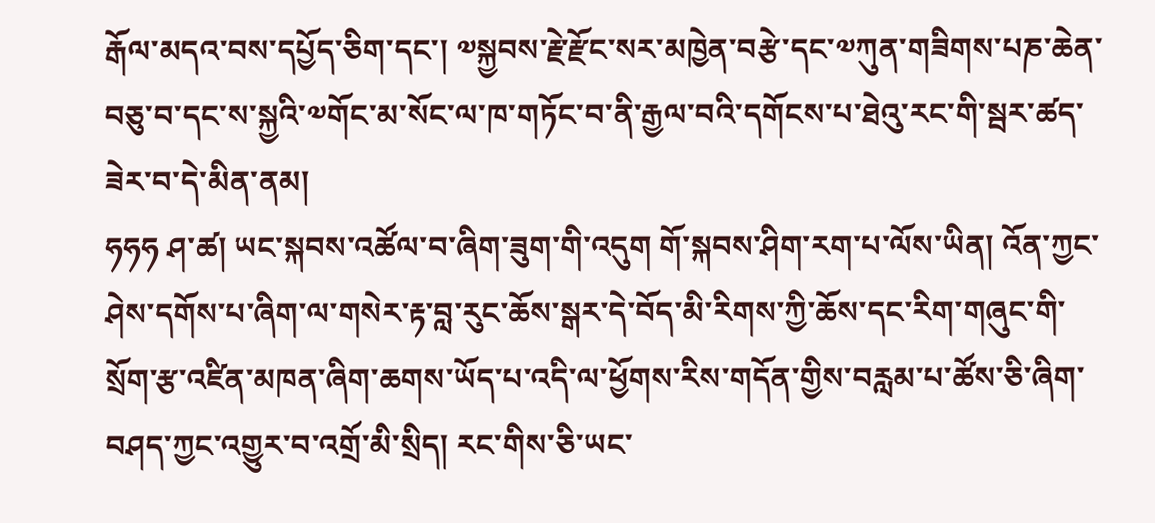རྒོལ་མདའ་བས་དཔྱོད་ཅིག་དང་། ༧སྐྱབས་རྗེ་རྫོང་སར་མཁྱེན་བརྩེ་དང་༧ཀུན་གཟིགས་པཎ་ཆེན་བཅུ་བ་དང་ས་སྐྱའི་༧གོང་མ་སོང་ལ་ཁ་གཏོང་བ་ནི་རྒྱལ་བའི་དགོངས་པ་ཐེའུ་རང་གི་སྦར་ཚད་ཟེར་བ་དེ་མིན་ནམ།
ཧཧཧ ཤ་ཚ། ཡང་སྐབས་འཚོལ་བ་ཞིག་ཟུག་གི་འདུག གོ་སྐབས་ཤིག་རག་པ་ལོས་ཡིན། འོན་ཀྱང་ཤེས་དགོས་པ་ཞིག་ལ་གསེར་རྟ་བླ་རུང་ཆོས་སྒར་དེ་བོད་མི་རིགས་ཀྱི་ཆོས་དང་རིག་གཞུང་གི་སྲོག་རྩ་འཛིན་མཁན་ཞིག་ཆགས་ཡོད་པ་འདི་ལ་ཕྱོགས་རིས་གདོན་གྱིས་བརླམ་པ་ཚོས་ཅི་ཞིག་བཤད་ཀྱང་འགྱུར་བ་འགྲོ་མི་སྲིད། རང་གིས་ཅི་ཡང་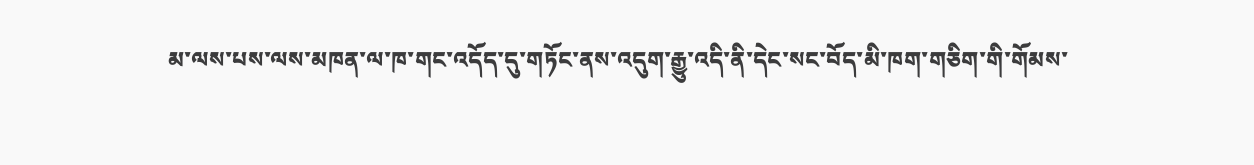མ་ལས་པས་ལས་མཁན་ལ་ཁ་གང་འདོད་དུ་གཏོང་ནས་འདུག་རྒྱུ་འདི་ནི་དེང་སང་བོད་མི་ཁག་གཅིག་གི་གོམས་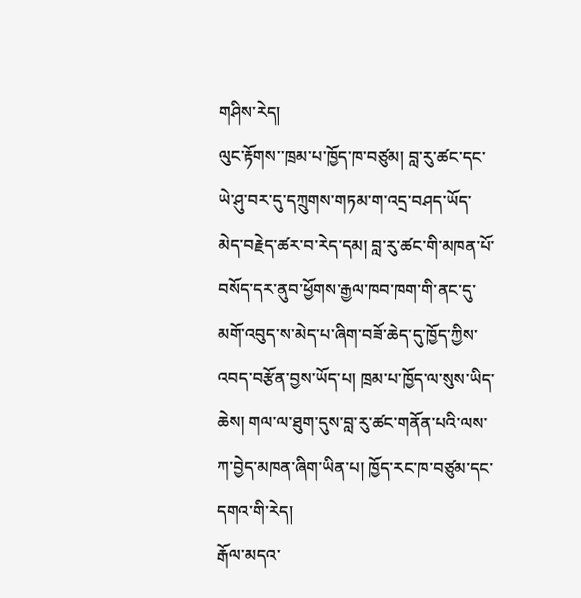གཤིས་རེད།
ལུང་རྟོགས་་ཁྲམ་པ་ཁྱོད་ཁ་བཙུམ། བླ་རུ་ཚང་དང་ཡེ་ཤུ་བར་དུ་དཀྲུགས་གཏམ་ག་འདྲ་བཤད་ཡོད་མེད་བརྗེད་ཚར་བ་རེད་དམ། བླ་རུ་ཚང་གི་མཁན་པོ་བསོད་དར་ནུབ་ཕྱོགས་རྒྱལ་ཁབ་ཁག་གི་ནང་དུ་མགོ་འབུད་ས་མེད་པ་ཞིག་བཟོ་ཆེད་དུ་ཁྱོད་ཀྱིས་འབད་བརྩོན་བྱས་ཡོད་པ། ཁྲམ་པ་ཁྱོད་ལ་སུས་ཡིད་ཆེས། གལ་ལ་ཐུག་དུས་བླ་རུ་ཚང་གནོན་པའི་ལས་ཀ་བྱེད་མཁན་ཞིག་ཡིན་པ། ཁྱོད་རང་ཁ་བཙུམ་དང་དགའ་གི་རེད།
རྒོལ་མདའ་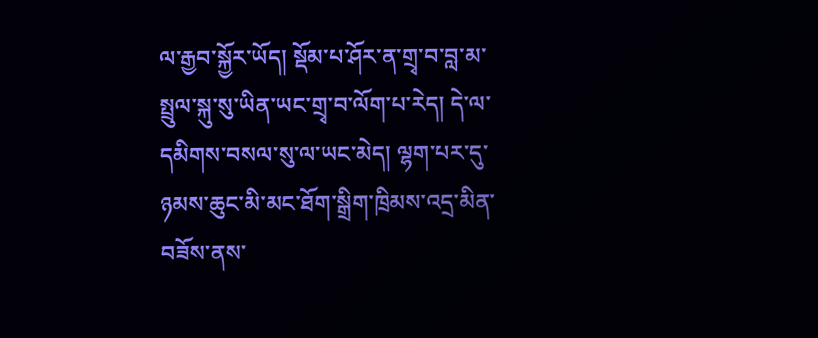ལ་རྒྱབ་སྐྱོར་ཡོད། སྡོམ་པ་ཤོར་ན་གྲྭ་བ་བླ་མ་སྤྲུལ་སྐུ་སུ་ཡིན་ཡང་གྲྭ་བ་ལོག་པ་རེད། དེ་ལ་དམིགས་བསལ་སུ་ལ་ཡང་མེད། ལྷག་པར་དུ་ཉམས་ཆུང་མི་མང་ཐོག་སྒྲིག་ཁྲིམས་འདྲ་མིན་བཟོས་ནས་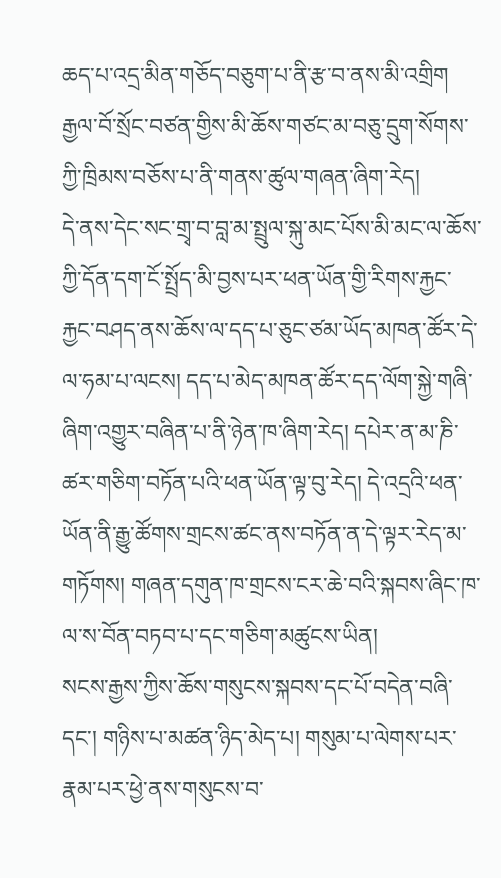ཆད་པ་འདྲ་མིན་གཅོད་བཅུག་པ་ནི་རྩ་བ་ནས་མི་འགྲིག རྒྱལ་བོ་སྲོང་བཙན་གྱིས་མི་ཆོས་གཙང་མ་བཅུ་དྲུག་སོགས་ཀྱི་ཁྲིམས་བཅོས་པ་ནི་གནས་ཚུལ་གཞན་ཞིག་རེད།
དེ་ནས་དེང་སང་གྲྭ་བ་བླ་མ་སྤྲུལ་སྐུ་མང་པོས་མི་མང་ལ་ཆོས་ཀྱི་དོན་དག་ངོ་སྤྲོད་མི་བྱས་པར་ཕན་ཡོན་གྱི་རིགས་རྐྱང་རྐྱང་བཤད་ནས་ཆོས་ལ་དད་པ་ཅུང་ཙམ་ཡོད་མཁན་ཚོར་དེ་ལ་ཧམ་པ་ལངས། དད་པ་མེད་མཁན་ཚོར་དད་ལོག་སྐྱེ་གཞི་ཞིག་འགྱུར་བཞིན་པ་ནི་ཉེན་ཁ་ཞིག་རེད། དཔེར་ན་མ་ཎི་ཚར་གཅིག་བཏོན་པའི་ཕན་ཡོན་ལྟ་བུ་རེད། དེ་འདྲའི་ཕན་ཡོན་ནི་རྒྱུ་ཚོགས་གྲངས་ཚང་ནས་བཏོན་ན་དེ་ལྟར་རེད་མ་གཏོགས། གཞན་དགུན་ཁ་གྲངས་ངར་ཆེ་བའི་སྐབས་ཞིང་ཁ་ལ་ས་བོན་བཏབ་པ་དང་གཅིག་མཚུངས་ཡིན།
སངས་རྒྱས་ཀྱིས་ཆོས་གསུངས་སྐབས་དང་པོ་བདེན་བཞི་དང་། གཉིས་པ་མཚན་ཉིད་མེད་པ། གསུམ་པ་ལེགས་པར་རྣམ་པར་ཕྱེ་ནས་གསུངས་བ་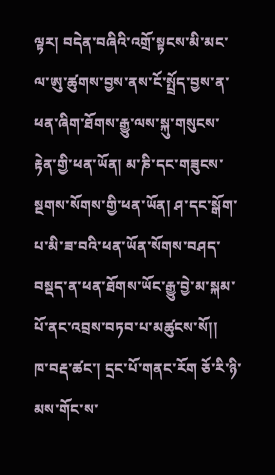ལྟར། བདེན་བཞིའི་འགྲོ་སྟངས་མི་མང་ལ་ཨུ་ཚུགས་བྱས་ནས་ངོ་སྤྲོད་བྱས་ན་ཕན་ཞིག་ཐོགས་རྒྱུ་ལས་སྐུ་གསུངས་རྟེན་གྱི་ཕན་ཡོན། མ་ཎི་དང་གཟུངས་སྔགས་སོགས་གྱི་ཕན་ཡོན། ཤ་དང་སྒོག་པ་མི་ཟ་བའི་ཕན་ཡོན་སོགས་བཤད་བསྡད་ན་ཕན་ཐོགས་ཡོང་རྒྱུ་བྱེ་མ་སྐམ་པོ་ནང་འབྲས་བཏབ་པ་མཚུངས་སོ།།
ཁ་བརྡ་ཚང་། དྲང་པོ་གནང་རོག ཅོ་རི་ཉི་མས་གོང་ས་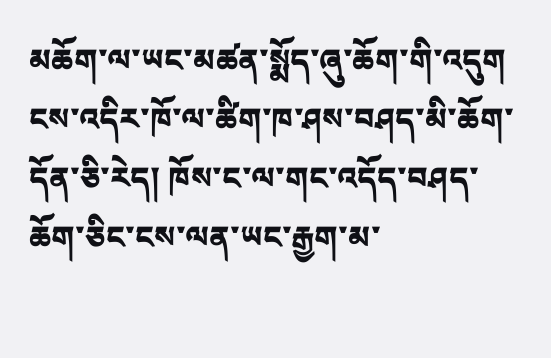མཆོག་ལ་ཡང་མཚན་སྨོད་ཞུ་ཆོག་གི་འདུག ངས་འདིར་ཁོ་ལ་ཚིག་ཁ་ཤས་བཤད་མི་ཆོག་དོན་ཅི་རེད། ཁོས་ང་ལ་གང་འདོད་བཤད་ཆོག་ཅིང་ངས་ལན་ཡང་རྒྱག་མ་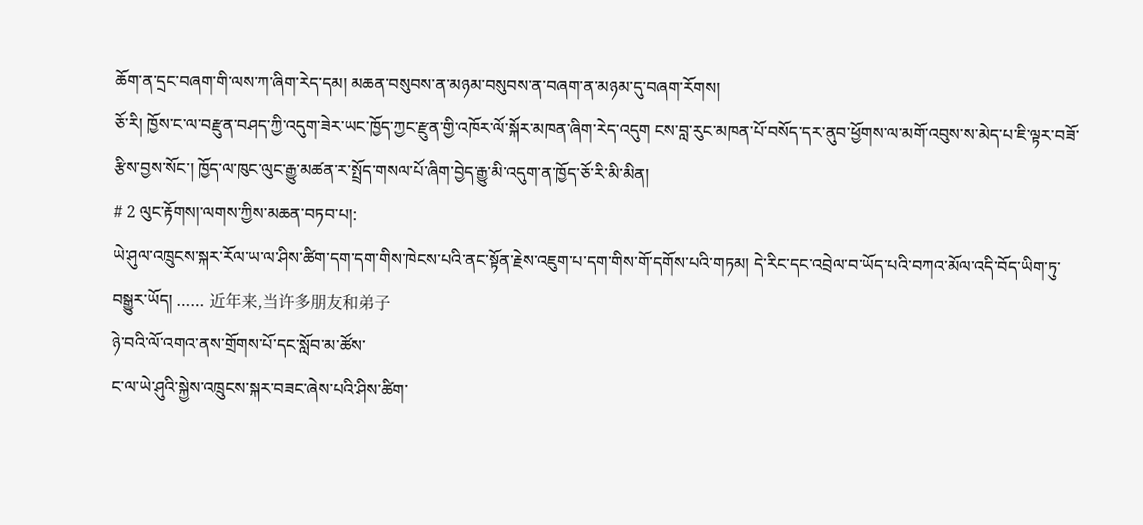ཆོག་ན་དྲང་བཞག་གི་ལས་ཀ་ཞིག་རེད་དམ། མཆན་བསུབས་ན་མཉམ་བསུབས་ན་བཞག་ན་མཉམ་དུ་བཞག་རོགས།
ཅོ་རི། ཁྱོས་ང་ལ་བརྫུན་བཤད་ཀྱི་འདུག་ཟེར་ཡང་ཁྱོད་ཀྱང་རྫུན་གྱི་འཁོར་ལོ་སྐོར་མཁན་ཞིག་རེད་འདུག ངས་བླ་རུང་མཁན་པོ་བསོད་དར་ནུབ་ཕྱོགས་ལ་མགོ་འབུས་ས་མེད་པ་ཇི་ལྟར་བཟོ་རྩིས་བྱས་སོང་། ཁྱོད་ལ་ཁུང་ལུང་རྒྱུ་མཚན་ར་སྤྲོད་གསལ་པོ་ཞིག་བྱེད་རྒྱུ་མི་འདུག་ན་ཁྱོད་ཅོ་རི་མི་མིན།
# 2 ལུང་རྟོགས།་ལགས་ཀྱིས་མཆན་བཏབ་པ།:
ཡེ་ཤུལ་འཁྲུངས་སྐར་རོལ་ཡ་ལ་ཤིས་ཚིག་དག་དག་གིས་ཁེངས་པའི་ནང་སྟོན་རྗེས་འཇུག་པ་དག་གིས་གོ་དགོས་པའི་གཏམ། དེ་རིང་དང་འབྲེལ་བ་ཡོད་པའི་བཀའ་མོལ་འདི་བོད་ཡིག་ཏུ་བསྒྱུར་ཡོད། …… 近年来,当许多朋友和弟子
ཉེ་བའི་ལོ་འགའ་ནས་གྲོགས་པོ་དང་སློབ་མ་ཚོས་
ང་ལ་ཡེ་ཤུའི་སྐྱེས་འཁྲུངས་སྐར་བཟང་ཞེས་པའི་ཤིས་ཚིག་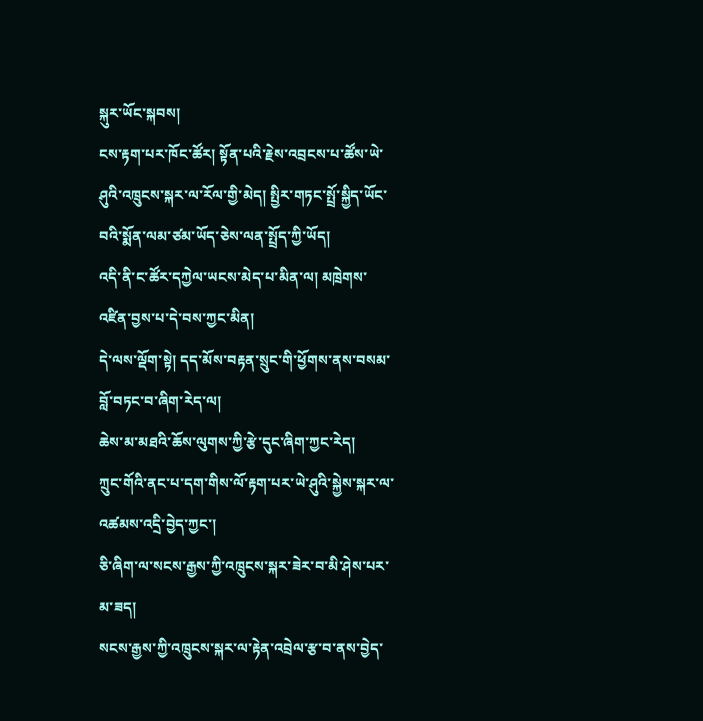སྐུར་ཡོང་སྐབས།
ངས་རྟག་པར་ཁོང་ཚོར། སྟོན་པའི་རྗེས་འབྲངས་པ་ཚོས་ཡེ་ཤུའི་འཁྲུངས་སྐར་ལ་རོལ་གྱི་མེད། སྤྱིར་གཏང་སྤྲོ་སྐྱིད་ཡོང་བའི་སྨོན་ལམ་ཙམ་ཡོད་ཅེས་ལན་སྤྲོད་ཀྱི་ཡོད།
འདི་ནི་ང་ཚོར་དཀྱེལ་ཡངས་མེད་པ་མིན་ལ། མཁྲེགས་འཛིན་བྱས་པ་དེ་བས་ཀྱང་མིན།
དེ་ལས་ལྡོག་སྟེ། དད་མོས་བརྟན་སྲུང་གི་ཕྱོགས་ནས་བསམ་བློ་བཏང་བ་ཞིག་རེད་ལ།
ཆེས་མ་མཐའི་ཆོས་ལུགས་ཀྱི་རྩེ་དུང་ཞིག་ཀྱང་རེད།
ཀྲུང་གོའི་ནང་པ་དག་གིས་ལོ་རྟག་པར་ཡེ་ཤུའི་སྐྱེས་སྐར་ལ་འཚམས་འདྲི་བྱེད་ཀྱང་།
ཅི་ཞིག་ལ་སངས་རྒྱས་ཀྱི་འཁྲུངས་སྐར་ཟེར་བ་མི་ཤེས་པར་མ་ཟད།
སངས་རྒྱས་ཀྱི་འཁྲུངས་སྐར་ལ་རྟེན་འབྲེལ་རྩ་བ་ནས་བྱེད་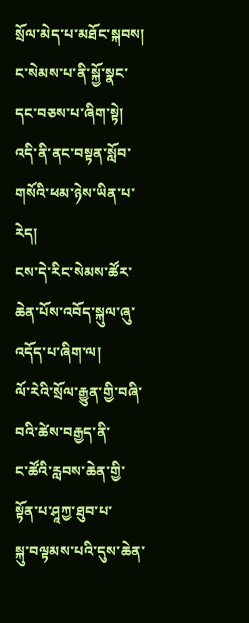སྲོལ་མེད་པ་མཐོང་སྐབས།
ང་སེམས་པ་ནི་སྐྱོ་སྣང་དང་བཅས་པ་ཞིག་སྟེ།
འདི་ནི་ནང་བསྟན་སློབ་གསོའི་ཕམ་ཉེས་ཡིན་པ་རེད།
ངས་དེ་རིང་སེམས་ཚོར་ཆེན་པོས་འབོད་སྐུལ་ཞུ་འདོད་པ་ཞིག་ལ།
ལོ་རེའི་སྲོལ་རྒྱུན་གྱི་བཞི་བའི་ཚེས་བརྒྱད་ནི་
ང་ཚོའི་རླབས་ཆེན་གྱི་སྟོན་པ་ཤཱཀྱ་ཐུབ་པ་
སྐུ་བལྟམས་པའི་དུས་ཆེན་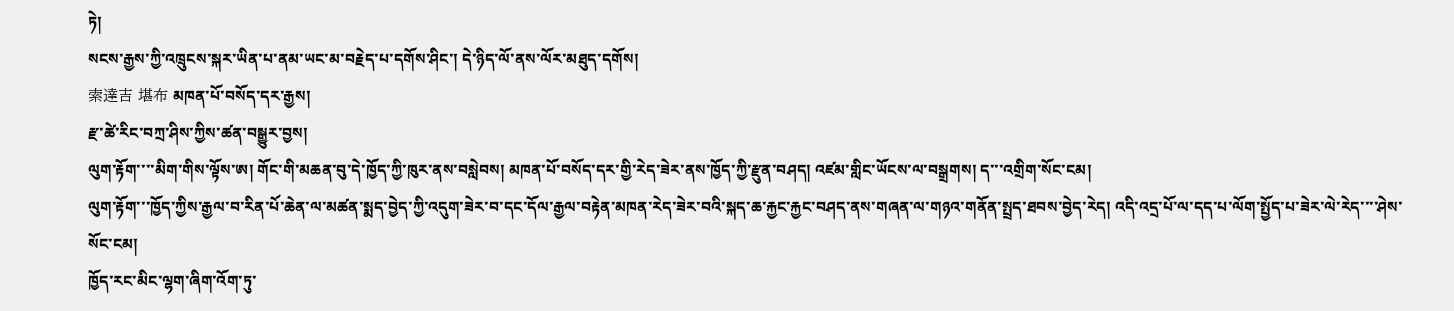ཏེ།
སངས་རྒྱས་ཀྱི་འཁྲུངས་སྐར་ཡིན་པ་ནམ་ཡང་མ་བརྗེད་པ་དགོས་ཤིང་། དེ་ཉིད་ལོ་ནས་ལོར་མཐུད་དགོས།
索達吉 堪布 མཁན་པོ་བསོད་དར་རྒྱས།
རྫ་ཚེ་རིང་བཀྲ་ཤིས་ཀྱིས་ཚན་བསྒྱུར་བྱས།
ལུག་རྟོག་་་་མིག་གིས་ལྟོས་ཨ། གོང་གི་མཆན་བུ་དེ་ཁྱོད་ཀྱི་ཁུར་ནས་བསླེབས། མཁན་པོ་བསོད་དར་གྱི་རེད་ཟེར་ནས་ཁྱོད་ཀྱི་རྫུན་བཤད། འཛམ་གླིང་ཡོངས་ལ་བསྒྲགས། ད་་་འགྲིག་སོང་ངམ།
ལུག་རྟོག་་་ཁྱོད་ཀྱིས་རྒྱལ་བ་རིན་པོ་ཆེན་ལ་མཚན་སྨད་བྱེད་ཀྱི་འདུག་ཟེར་བ་དང་དོལ་རྒྱལ་བརྟེན་མཁན་རེད་ཟེར་བའི་སྐད་ཆ་རྐྱང་རྐྱང་བཤད་ནས་གཞན་ལ་གཉའ་གནོན་སྤྲད་ཐབས་བྱེད་རེད། འདི་འདྲ་པོ་ལ་དད་པ་ལོག་སྤྱོད་པ་ཟེར་ལེ་རེད་་་་ཤེས་སོང་ངམ།
ཁྱོད་རང་མིང་ལྷག་ཞིག་འོག་ཏུ་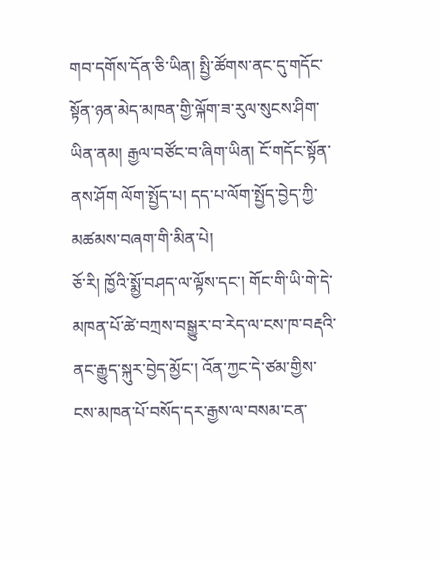གབ་དགོས་དོན་ཅི་ཡིན། སྤྱི་ཚོགས་ནང་དུ་གདོང་སྟོན་ཉན་མེད་མཁན་གྱི་ལྐོག་ཟ་རུལ་སུངས་ཤིག་ཡིན་ནམ། རྒྱལ་བཙོང་བ་ཞིག་ཡིན། ངོ་གདོང་སྟོན་ནས་ཤོག ལོག་སྤྱོད་པ། དད་པ་ལོག་སྤྱོད་བྱེད་ཀྱི་མཚམས་བཞག་གི་མིན་པེ།
ཅོ་རི། ཁྱོའི་སྨྱོ་བཤད་ལ་ལྟོས་དང་། གོང་གི་ཡི་གེ་དེ་མཁན་པོ་ཚེ་བཀྲས་བསྒྱུར་བ་རེད་ལ་ངས་ཁ་བརྡའི་ནང་རྒྱུད་སྐུར་བྱེད་མྱོང་། འོན་ཀྱང་དེ་ཙམ་གྱིས་ངས་མཁན་པོ་བསོད་དར་རྒྱས་ལ་བསམ་ངན་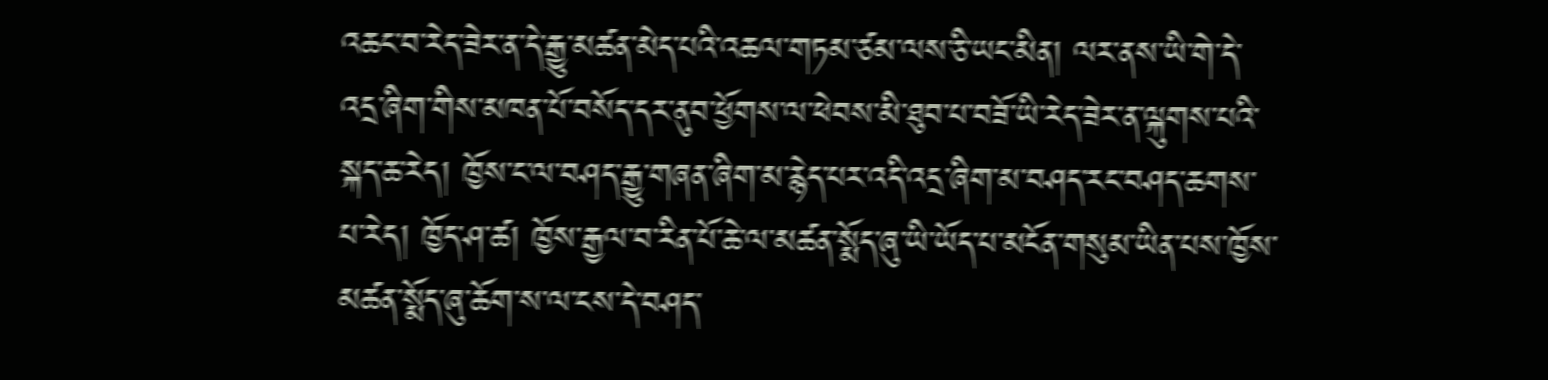འཆང་བ་རེད་ཟེར་ན་དེ་རྒྱུ་མཚན་མེད་པའི་འཆལ་གཏམ་ཙམ་ལས་ཅི་ཡང་མིན། ལར་ནས་ཡི་གེ་དེ་འདྲ་ཞིག་གིས་མཁན་པོ་བསོད་དར་ནུབ་ཕྱོགས་ལ་ཕེབས་མི་ཐུབ་པ་བཟོ་ཡི་རེད་ཟེར་ན་ལྐུགས་པའི་སྐད་ཆ་རེད། ཁྱོས་ང་ལ་བཤད་རྒྱུ་གཞན་ཞིག་མ་རྙེད་པར་འདི་འདྲ་ཞིག་མ་བཤད་རང་བཤད་ཆགས་པ་རེད། ཁྱོད་ཤ་ཚ། ཁྱོས་རྒྱལ་བ་རིན་པོ་ཆེ་ལ་མཚན་སྨོད་ཞུ་ཡི་ཡོད་པ་མངོན་གསུམ་ཡིན་པས་ཁྱོས་མཚན་སྨོད་ཞུ་ཆོག་ས་ལ་ངས་དེ་བཤད་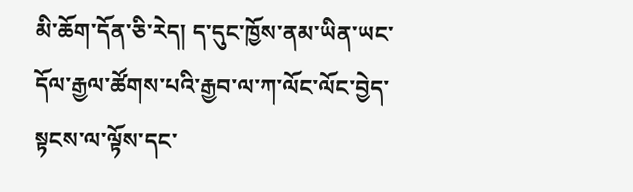མི་ཆོག་དོན་ཅི་རེད། ད་དུང་ཁྱོས་ནམ་ཡིན་ཡང་དོལ་རྒྱལ་ཚོགས་པའི་རྒྱབ་ལ་ཀ་ལོང་ལོང་བྱེད་སྟངས་ལ་ལྟོས་དང་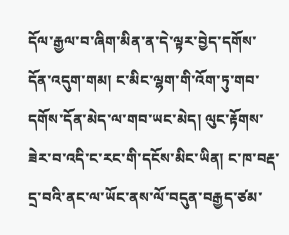དོལ་རྒྱལ་བ་ཞིག་མིན་ན་དེ་ལྟར་བྱེད་དགོས་དོན་འདུག་གམ། ང་མིང་ལྷག་གི་འོག་ཏུ་གབ་དགོས་དོན་མེད་ལ་གབ་ཡང་མེད། ལུང་རྟོགས་ཟེར་བ་འདི་ང་རང་གི་དངོས་མིང་ཡིན། ང་ཁ་བརྡ་དྲ་བའི་ནང་ལ་ཡོང་ནས་ལོ་བདུན་བརྒྱད་ཙམ་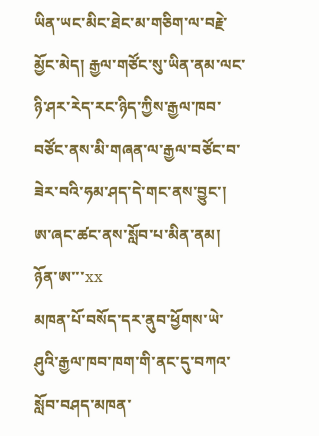ཡིན་ཡང་མིང་ཐེང་མ་གཅིག་ལ་བརྗེ་མྱོང་མེད། རྒྱལ་གཙོང་སུ་ཡིན་ནམ་ལང་ཉི་ཤར་རེད་རང་ཉིད་ཀྱིས་རྒྱལ་ཁབ་བཙོང་ནས་མི་གཞན་ལ་རྒྱལ་བཙོང་བ་ཟེར་བའི་ཧམ་ཤད་དེ་གང་ནས་བྱུང་། ཨ་ཞང་ཚང་ནས་སློབ་པ་མིན་ནམ།
ཉོན་ཨ་་་xx
མཁན་པོ་བསོད་དར་ནུབ་ཕྱོགས་ཡེ་ཤུའི་རྒྱལ་ཁབ་ཁག་གི་ནང་དུ་བཀའ་སློབ་བཤད་མཁན་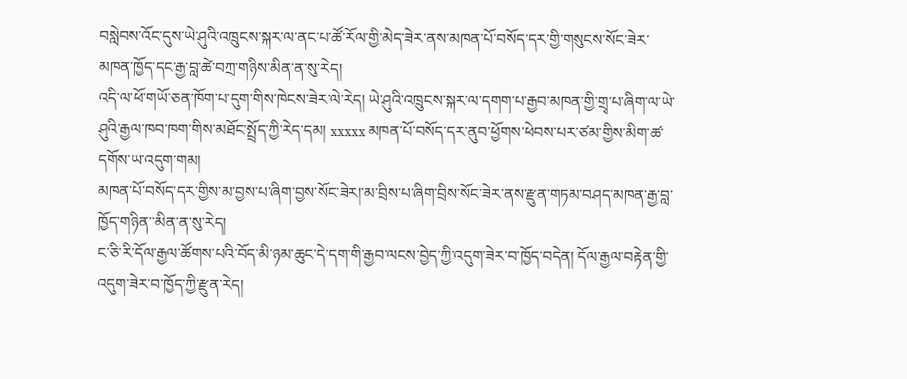བསླེབས་འོང་དུས་ཡེ་ཤུའི་འཁྲུངས་སྐར་ལ་ནང་པ་ཚོ་རོལ་གྱི་མེད་ཟེར་ནས་མཁན་པོ་བསོད་དར་གྱི་གསུངས་སོང་ཟེར་མཁན་ཁྱོད་དང་རྒྱ་བླ་ཚེ་བཀྲ་གཉིས་མིན་ན་སུ་རེད།
འདི་ལ་ཕོ་གཡོ་ཅན་ཁོག་པ་དུག་གིས་ཁེངས་ཟེར་ལེ་རེད། ཡེ་ཤུའི་འཁྲུངས་སྐར་ལ་དགག་པ་རྒྱབ་མཁན་གྱི་གྲྭ་པ་ཞིག་ལ་ཡེ་ཤུའི་རྒྱལ་ཁབ་ཁག་གིས་མཐོང་སྤྲོད་ཀྱི་རེད་དམ། xxxxx མཁན་པོ་བསོད་དར་ནུབ་ཕྱོགས་ཕེབས་པར་ཙམ་གྱིས་མིག་ཚ་དགོས་ཡ་འདུག་གམ།
མཁན་པོ་བསོད་དར་གྱིས་མ་བྱས་པ་ཞིག་བྱས་སོང་ཟེར།་མ་བྲིས་པ་ཞིག་བྲིས་སོང་ཟེར་ནས་རྫུན་གཏམ་བཤད་མཁན་རྒྱ་བླ་ཁྱོད་གཉིན་་མིན་ན་སུ་རེད།
ང་ཅི་རི་དོལ་རྒྱལ་ཚོགས་པའི་བོད་མི་ཉམ་ཆུང་དེ་དག་གི་རྒྱབ་ལངས་བྱེད་ཀྱི་འདུག་ཟེར་བ་ཁྱོད་བདེན། དོལ་རྒྱལ་བརྟེན་གྱི་འདུག་ཟེར་བ་ཁྱོད་ཀྱི་རྫུན་རེད།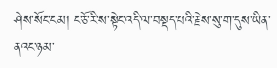ཤེས་སོང་ངམ། ང་ཅོ་རི་ས་སྟེང་འདི་ལ་བསྡད་པའི་རྗེས་སུ་ག་དུས་ཡིན་ནའང་ཉམ་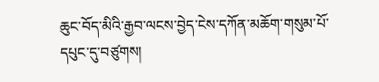ཆུང་བོད་མིའི་རྒྱབ་ལངས་བྱེད་ངེས་དཀོན་མཆོག་གསུམ་པོ་དཔུང་དུ་བཙུགས།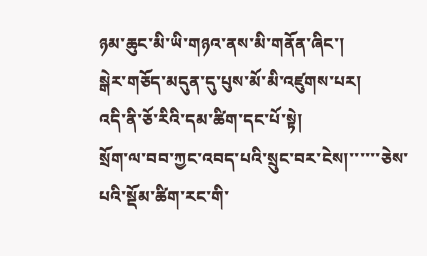ཉམ་ཆུང་མི་ཡི་གཉའ་ནས་མི་གནོན་ཞིང་།
སྒེར་གཅོད་མདུན་དུ་པུས་མོ་མི་འཛུགས་པར།
འདི་ནི་ཅོ་རིའི་དམ་ཚིག་དང་པོ་སྟེ།
སྲོག་ལ་བབ་ཀྱང་འབད་པའི་སྲུང་བར་ངེས།་་་་་་ཅེས་པའི་སྡོམ་ཚིག་རང་གི་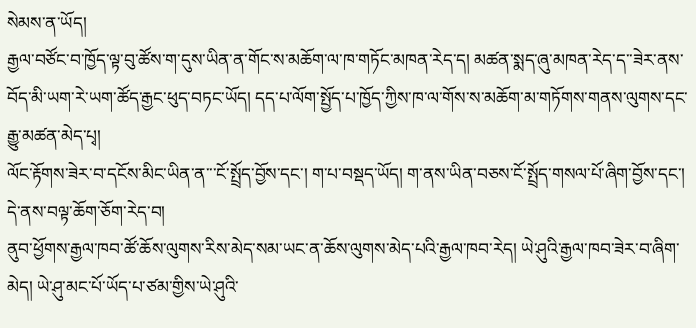སེམས་ན་ཡོད།
རྒྱལ་བཙོང་བ་ཁྱོད་ལྟ་བུ་ཚོས་ག་དུས་ཡིན་ན་གོང་ས་མཆོག་ལ་ཁ་གཏོང་མཁན་རེད་ད། མཚན་སྨད་ཞུ་མཁན་རེད་ད་་ཟེར་ནས་བོད་མི་ཡག་རེ་ཡག་ཚོད་རྒྱང་ཕུད་བཏང་ཡོད། དད་པ་ལོག་སྤྱོད་པ་ཁྱོད་ཀྱིས་ཁ་ལ་གོས་ས་མཆོག་མ་གཏོགས་གནས་ལུགས་དང་རྒྱུ་མཚན་མེད་པྭ།
ལོང་རྟོགས་ཟེར་བ་དངོས་མིང་ཡིན་ན་་་ངོ་སྤྲོད་བྱོས་དང་། ག་པ་བསྡད་ཡོད། ག་ནས་ཡིན་བཅས་ངོ་སྤྲོད་གསལ་པོ་ཞིག་བྱོས་དང་། དེ་ནས་བལྟ་ཆོག་ཅོག་རེད་བ།
ནུབ་ཕྱོགས་རྒྱལ་ཁབ་ཚོ་ཆོས་ལུགས་རིས་མེད་སམ་ཡང་ན་ཆོས་ལུགས་མེད་པའི་རྒྱལ་ཁབ་རེད། ཡེ་ཤུའི་རྒྱལ་ཁབ་ཟེར་བ་ཞིག་མེད། ཡེ་ཤུ་མང་པོ་ཡོད་པ་ཙམ་གྱིས་ཡེ་ཤུའི་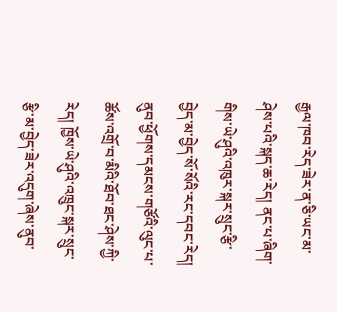རྒྱལ་ཁབ་རེད་ཟེར་ན་ཅི་ཡང་མ་ཤེས་པའི་སྐད་ཆ་རེད། ནང་པ་ཞིག་གིས་ཡེ་ཤུའི་འཁུར་སྐར་སྲུང་རྩི་བྱེད་མ་བྱེད་སོ་སོའི་རང་དབང་རེད། ནུབ་ཕྱོགས་དམངས་གཙོའི་ལུང་པ་ཚོས་འགྲོ་བ་མིའི་ཐོབ་ཐང་ཤེས་ཀྱི་རེད། ཁྱོས་ཡེ་ཤུའི་འཁྲུང་སྐར་སྲུང་རྩི་མ་བྱེད་ཟེར་འདུག་ཞེས་ནུབ་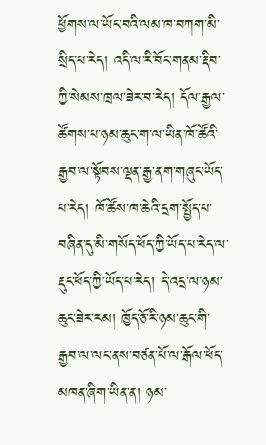ཕྱོགས་ལ་ཡོང་བའི་ལམ་ཁ་བཀག་མི་སྲིད་པ་རེད། འདི་ལ་རི་བོང་གནམ་རྡིབ་ཀྱི་སེམས་ཁྲལ་ཟེར་བ་རེད། དོལ་རྒྱལ་ཚོགས་པ་ཉམ་ཆུང་ག་ལ་ཡིན་ཁོ་ཚོའི་རྒྱབ་ལ་སྟོབས་ལྡན་རྒྱ་ནག་གཞུང་ཡོད་པ་རེད། ཁོ་ཚོས་ཁ་ཆེའི་དྲག་སྤྱོད་པ་བཞིན་དུ་མི་གསོད་ཕོད་ཀྱི་ཡོད་པ་རེད་ལ་རྡུང་ཕོད་ཀྱི་ཡོད་པ་རེད། དེ་འདྲ་ལ་ཉམ་ཆུང་ཟེར་རམ། ཁྱོད་ཅོ་རི་ཉམ་ཆུང་གི་རྒྱབ་ལ་ལང་ནས་བཙན་པོ་ལ་རྒོལ་ཕོད་མཁན་ཞིག་ཡིན་ན། ཉམ་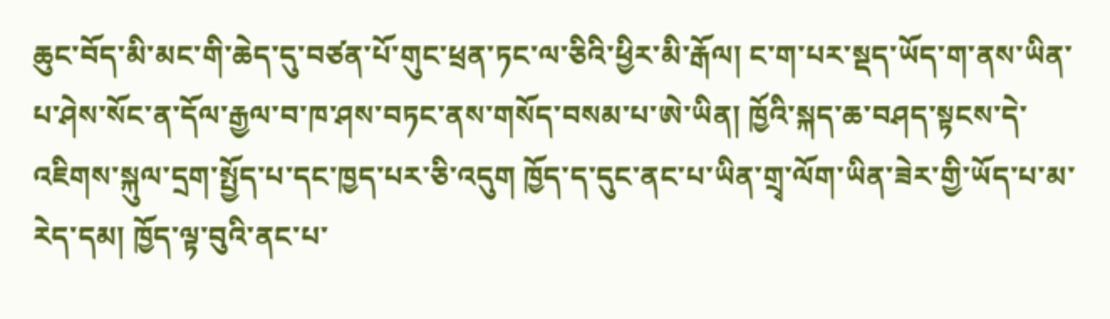ཆུང་བོད་མི་མང་གི་ཆེད་དུ་བཙན་པོ་གུང་ཕྲན་ཏང་ལ་ཅིའི་ཕྱིར་མི་རྒོལ། ང་ག་པར་སྡད་ཡོད་ག་ནས་ཡིན་པ་ཤེས་སོང་ན་དོལ་རྒྱལ་བ་ཁ་ཤས་བཏང་ནས་གསོད་བསམ་པ་ཨེ་ཡིན། ཁྱོའི་སྐད་ཆ་བཤད་སྟངས་དེ་འཇིགས་སྐུལ་དྲག་སྤྱོད་པ་དང་ཁྱད་པར་ཅི་འདུག ཁྱོད་ད་དུང་ནང་པ་ཡིན་གྲྭ་ལོག་ཡིན་ཟེར་གྱི་ཡོད་པ་མ་རེད་དམ། ཁྱོད་ལྟ་བུའི་ནང་པ་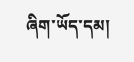ཞིག་ཡོད་དམ།